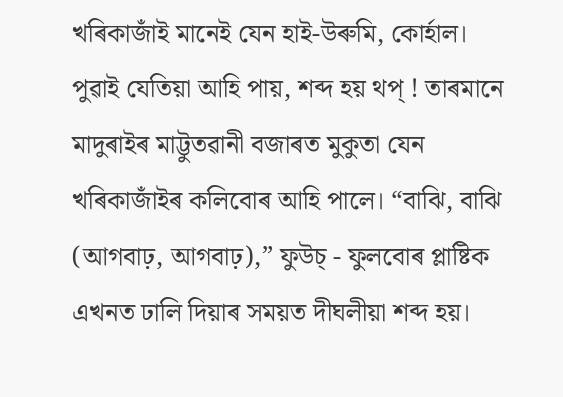খৰিকাজাঁই মানেই যেন হাই-উৰুমি, কোৰ্হাল। পুৱাই যেতিয়া আহি পায়, শব্দ হয় থপ্ ! তাৰমানে মাদুৰাইৰ মাট্টুতৱানী বজাৰত মুকুতা যেন খৰিকাজাঁইৰ কলিবোৰ আহি পালে। “বাঝি, বাঝি (আগবাঢ়, আগবাঢ়),” ফুউচ্ - ফুলবোৰ প্লাষ্টিক এখনত ঢালি দিয়াৰ সময়ত দীঘলীয়া শব্দ হয়।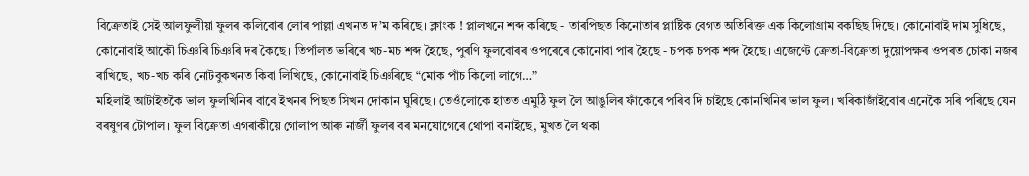বিক্ৰেতাই সেই আলফুলীয়া ফুলৰ কলিবোৰ লোৰ পাল্লা এখনত দ’ম কৰিছে। ক্লাংক ! প্লালখনে শব্দ কৰিছে - তাৰপিছত কিনোতাৰ প্লাষ্টিক বেগত অতিৰিক্ত এক কিলোগ্ৰাম বকছিছ দিছে। কোনোবাই দাম সুধিছে, কোনোবাই আকৌ চিঞৰি চিঞৰি দৰ কৈছে। তিৰ্পালত ভৰিৰে খচ-মচ শব্দ হৈছে, পুৰণি ফুলবোৰৰ ওপৰেৰে কোনোবা পাৰ হৈছে - চপক চপক শব্দ হৈছে। এজেণ্টে ক্ৰেতা-বিক্ৰেতা দুয়োপক্ষৰ ওপৰত চোকা নজৰ ৰাখিছে, খচ-খচ কৰি নোটবুকখনত কিবা লিখিছে, কোনোবাই চিঞৰিছে “মোক পাঁচ কিলো লাগে…”
মহিলাই আটাইতকৈ ভাল ফুলখিনিৰ বাবে ইখনৰ পিছত সিখন দোকান ঘুৰিছে। তেওঁলোকে হাতত এমুঠি ফুল লৈ আঙুলিৰ ফাঁকেৰে পৰিব দি চাইছে কোনখিনিৰ ভাল ফুল। খৰিকাজাঁইবোৰ এনেকৈ সৰি পৰিছে যেন বৰষুণৰ টোপাল। ফুল বিক্ৰেতা এগৰাকীয়ে গোলাপ আৰু নাৰ্জী ফুলৰ বৰ মনযোগেৰে থোপা বনাইছে, মুখত লৈ থকা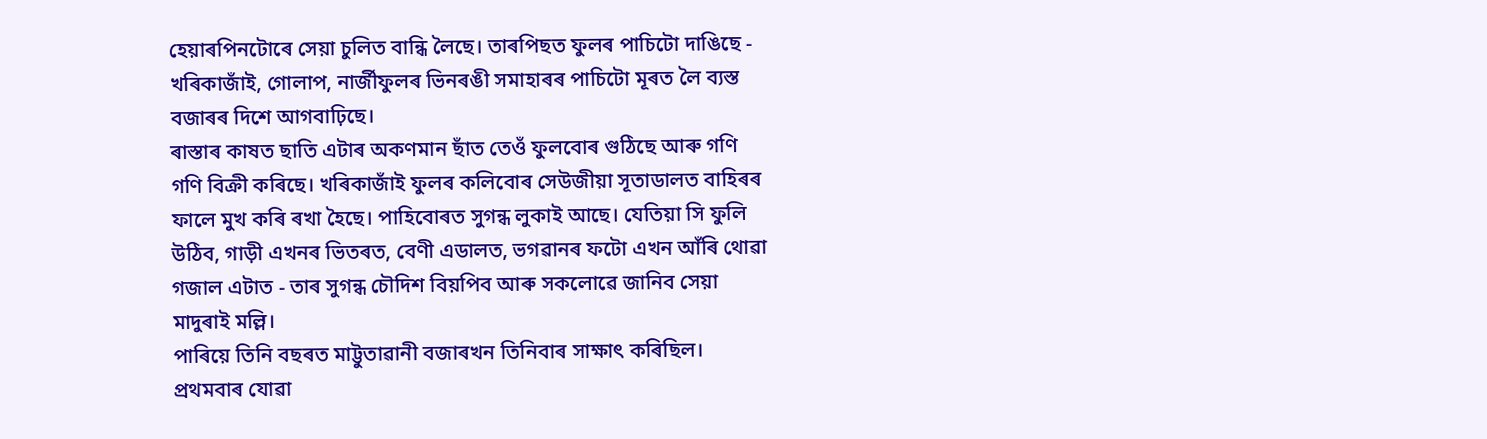হেয়াৰপিনটোৰে সেয়া চুলিত বান্ধি লৈছে। তাৰপিছত ফুলৰ পাচিটো দাঙিছে - খৰিকাজাঁই, গোলাপ, নাৰ্জীফুলৰ ভিনৰঙী সমাহাৰৰ পাচিটো মূৰত লৈ ব্যস্ত বজাৰৰ দিশে আগবাঢ়িছে।
ৰাস্তাৰ কাষত ছাতি এটাৰ অকণমান ছাঁত তেওঁ ফুলবোৰ গুঠিছে আৰু গণি গণি বিক্ৰী কৰিছে। খৰিকাজাঁই ফুলৰ কলিবোৰ সেউজীয়া সূতাডালত বাহিৰৰ ফালে মুখ কৰি ৰখা হৈছে। পাহিবোৰত সুগন্ধ লুকাই আছে। যেতিয়া সি ফুলি উঠিব, গাড়ী এখনৰ ভিতৰত, বেণী এডালত, ভগৱানৰ ফটো এখন আঁৰি থোৱা গজাল এটাত - তাৰ সুগন্ধ চৌদিশ বিয়পিব আৰু সকলোৱে জানিব সেয়া মাদুৰাই মল্লি।
পাৰিয়ে তিনি বছৰত মাট্টুতাৱানী বজাৰখন তিনিবাৰ সাক্ষাৎ কৰিছিল। প্ৰথমবাৰ যোৱা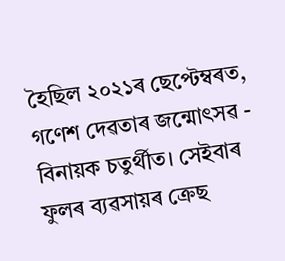হৈছিল ২০২১ৰ ছেপ্টেম্বৰত, গণেশ দেৱতাৰ জন্মোৎসৱ - বিনায়ক চতুৰ্থীত। সেইবাৰ ফুলৰ ব্যৱসায়ৰ ক্ৰেছ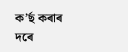ক’ৰ্ছ কৰাৰ দৰে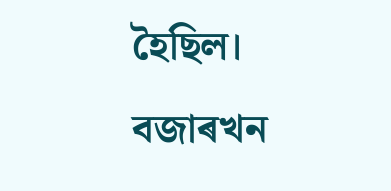হৈছিল। বজাৰখন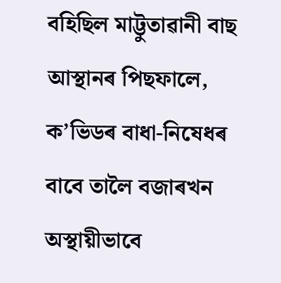বহিছিল মাট্টুতাৱানী বাছ আস্থানৰ পিছফালে, ক’ভিডৰ বাধা-নিষেধৰ বাবে তালৈ বজাৰখন অস্থায়ীভাবে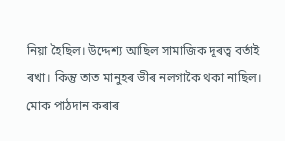নিয়া হৈছিল। উদ্দেশ্য আছিল সামাজিক দূৰত্ব বৰ্তাই ৰখা। কিন্তু তাত মানুহৰ ভীৰ নলগাকৈ থকা নাছিল।
মোক পাঠদান কৰাৰ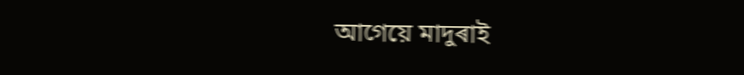আগেয়ে মাদুৰাই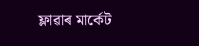ফ্লাৱাৰ মাৰ্কেট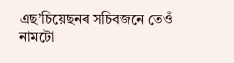এছ’চিয়েছনৰ সচিবজনে তেওঁ নামটো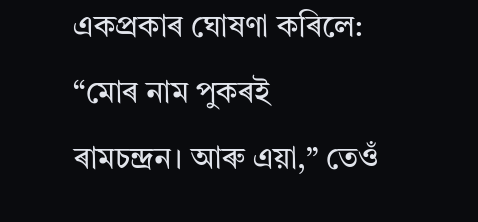একপ্ৰকাৰ ঘোষণা কৰিলে: “মোৰ নাম পুকৰই ৰামচন্দ্ৰন। আৰু এয়া,” তেওঁ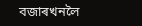বজাৰখনলৈ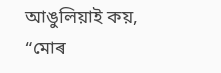আঙুলিয়াই কয়, “মোৰ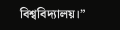বিশ্ববিদ্যালয়।”